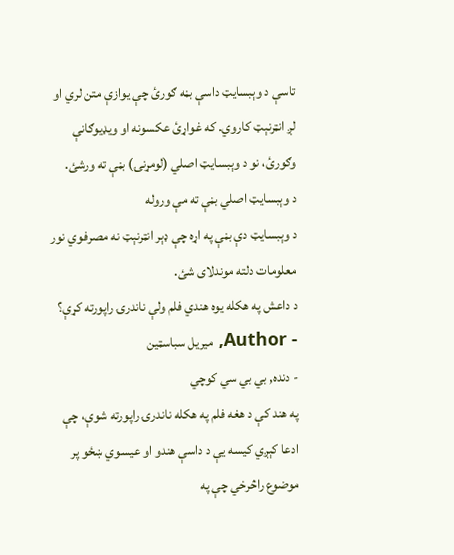تاسې د وېبسایټ داسې بڼه ګورئ چې یوازې متن لري او لږ انټرنېټ کاروي. که غواړئ عکسونه او ویډیوګانې وګورئ، نو د وېبسایټ اصلي (لومړنۍ) بڼې ته ورشئ.
د وېبسایټ اصلي بڼې ته مې وروله
د وېبسایټ دې بڼې په اړه چې ډېر انټرنېټ نه مصرفوي نور معلومات دلته موندلای شئ.
د داعش په هکله یوه هندي فلم ولې ناندرۍ راپورته کړې؟
- Author, میریل سباسټین
- دنده, بي بي سي کوچي
په هند کې د هغه فلم په هکله ناندرۍ راپورته شوې، چې ادعا کېږي کیسه یې د داسې هندو او عیسوي ښځو پر موضوع راڅرخي چې په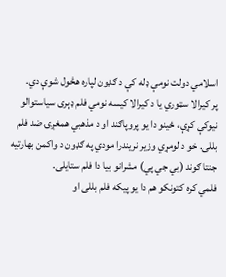اسلامي دولت نومې ډله کې د ګډون لپاره هڅول شوې دي.
پر کیرالا سټوري یا د کیرالا کیسه نومي فلم ډېری سیاستوالو نیوکې کړې، ځینو دا یو پروپاګند او د مذهبي همغږۍ ضد فلم بللی. خو د لومړي وزیر نریندرا مودي په ګډون د واکمن بهارتیه جنتا ګوند (بي جي پي) مشرانو بیا دا فلم ستایلی.
فلمي کره کتونکو هم دا یو پیکه فلم بللی او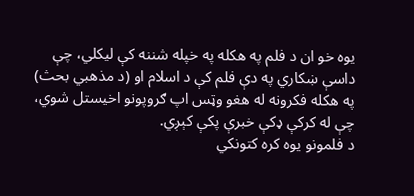یوه خو ان د فلم په هکله په خپله شننه کې لیکلي، چې داسې ښکاري په دې فلم کې د اسلام او (د مذهبي بحث) په هکله فکرونه له هغو وټس اپ ګروپونو اخیستل شوي، چې له کرکې ډکې خبرې پکې کېږي.
د فلمونو یوه کره کتونکي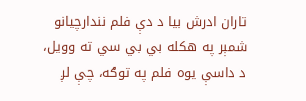تاران ادرش بیا د دې فلم نندارچیانو شمېر په هکله بي بي سي ته وویل، د داسې یوه فلم په توګه، چې لږ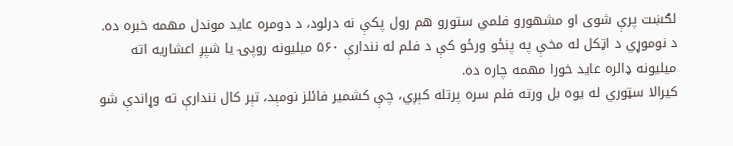لګښت پرې شوی او مشهورو فلمي ستورو هم رول پکې نه درلود، د دومره عاید موندل مهمه خبره ده.
د نوموړي د اټکل له مخې په پنځو ورځو کې د فلم له نندارې ۵۶۰ میلیونه روپۍ یا شپږ اعشاریه اته میلیونه ډالره عاید خورا مهمه چاره ده.
کیرالا سټوري له یوه بل ورته فلم سره پرتله کېږي، چې کشمیر فائلز نومېد، تېر کال نندارې ته وړاندې شو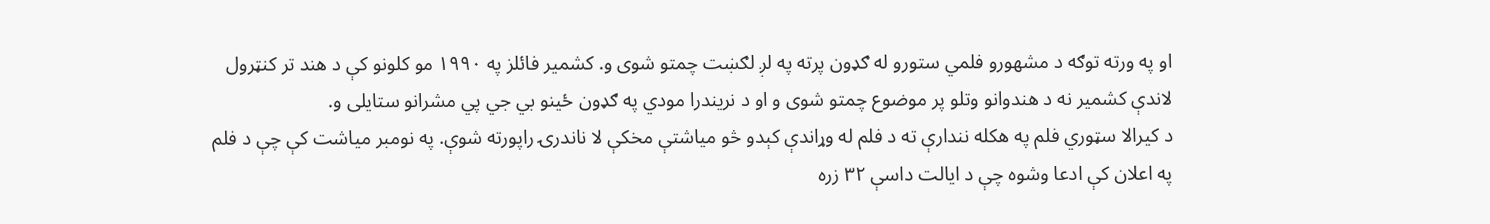او په ورته توګه د مشهورو فلمي ستورو له ګډون پرته په لږ لګښت چمتو شوی و. کشمیر فائلز په ۱۹۹۰ مو کلونو کې د هند تر کنټرول لاندې کشمیر نه د هندوانو وتلو پر موضوع چمتو شوی و او د نریندرا مودي په ګډون ځینو بي جي پي مشرانو ستایلی و.
د کیرالا سټوري فلم په هکله نندارې ته د فلم له وړاندې کېدو څو میاشتې مخکې لا ناندرۍ راپورته شوې. په نومبر میاشت کې چې د فلم په اعلان کې ادعا وشوه چې د ایالت داسې ۳۲ زره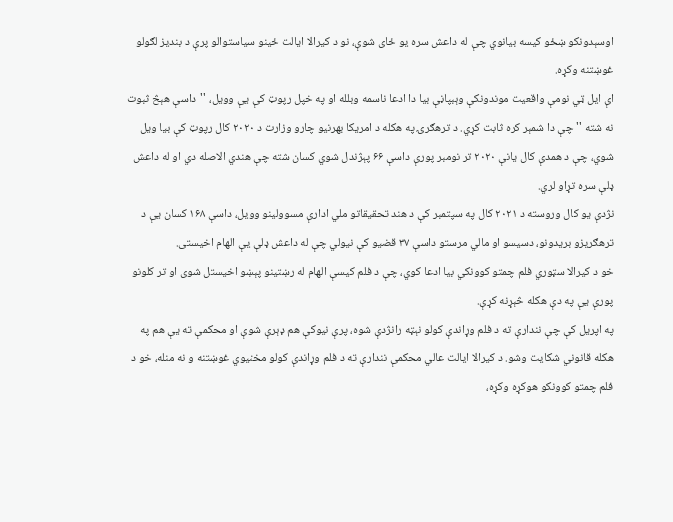اوسېدونکو ښځو کیسه بیانوي چې له داعش سره یو ځای شوې، نو د کیرالا ایالت ځینو سیاستوالو پرې د بندیز لګولو غوښتنه وکړه.
اې ایل ټي نومې واقعیت موندونکې وېبپاڼې بیا دا ادعا ناسمه وبلله او په خپل رپوټ کې یې وویل، ''داسې هېڅ ثبوت نه شته '' چې دا شمېر کره ثابت کړي. د ترهګرۍ په هکله د امریکا بهرنیو چارو وزارت د ۲۰۲۰ کال رپوټ کې بیا ویل شوي، چې د همدې کال یانې ۲۰۲۰ تر نومبر پورې داسې ۶۶ پېژندل شوي کسان شته چې هندي الاصله دي او له داعش ډلې سره تړاو لري.
نژدې یو کال وروسته د ۲۰۲۱ کال په سپتمبر کې د هند تحقیقاتو ملي ادارې مسوولینو وویل، داسې ۱۶۸ کسان یې د ترهګریزو بریدونو، دسیسو او مالي مرستو داسې ۳۷ قضیو کې نیولي چې له داعش ډلې یې الهام اخیستی.
خو د کیرالا سټوري فلم چمتو کوونکي بیا ادعا کوي، چې د فلم کیسې الهام له رښتینو پېښو اخیستل شوی او تر کلونو پورې یې په دې هکله څېړنه کړې.
په اپریل کې چې نندارې ته د فلم وړاندې کولو نېټه رانژدې شوه، پرې نیوکې هم ډېرې شوې او محکمې ته یې هم په هکله قانوني شکایت وشو. د کیرالا ایالت عالي محکمې نندارې ته د فلم وړاندې کولو مخنیوي غوښتنه و نه منله، خو د فلم چمتو کوونکو هوکړه وکړه،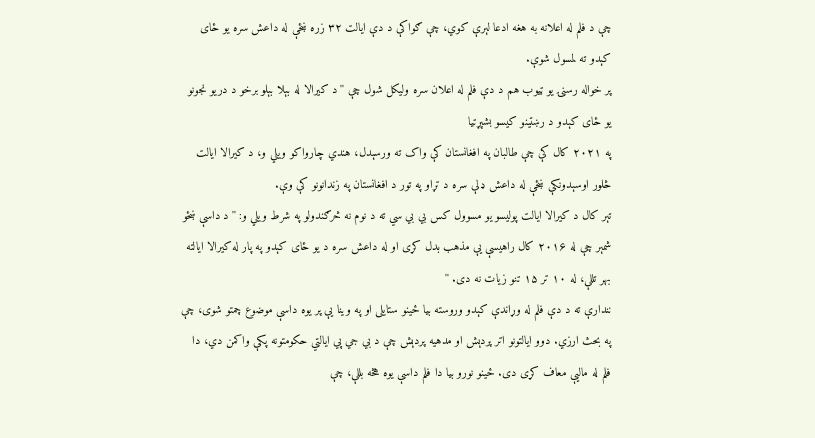چې د فلم له اعلانه به هغه ادعا لېرې کوي، چې ګواکې د دې ایالت ۳۲ زره ښځې له داعش سره یو ځای کېدو ته لمسول شوې.
پر خواله رسنۍ یو ټیوب هم د دې فلم له اعلان سره ولیکل شول چې ''د کیرالا له بېلا بېلو برخو د دریو نجونو یو ځای کېدو د رښتینو کیسو بشپړتیا
په ۲۰۲۱ کال کې چې طالبان په افغانستان کې واک ته ورسېدل، هندي چارواکو ویلي و، د کیرالا ایالت څلور اوسېدونکې ښځې له داعش ډلې سره د تړاو په تور د افغانستان په زندانونو کې وې.
تېر کال د کیرالا ایالت پولیسو یو مسوول کس بي بي سي ته د نوم نه څرګندولو په شرط ویلي و: ''د داسې ښځو شمېر چې له ۲۰۱۶ کال راهیسې یې مذهب بدل کړی او له داعش سره د یو ځای کېدو په پار له کیرالا ایالته بهر تللې، له ۱۰ تر ۱۵ تنو زیات نه دی. ''
نندارې ته د دې فلم له وړاندې کېدو وروسته بیا ځینو ستایلی او په وینا یې پر یوه داسې موضوع چمتو شوی، چې په بحث ارزي. دوو ایالتونو اتر پردېش او مدهیه پردېش چې د بي جي پي ایالتي حکومتونه پکې واکمن دي، دا فلم له مالیې معاف کړی دی. ځینو نورو بیا دا فلم داسې یوه هڅه بللې، چې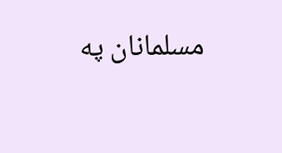مسلمانان په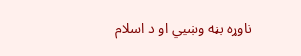ناوړه بڼه وښيي او د اسلام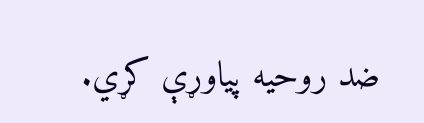ضد روحیه پیاوړې کړي.